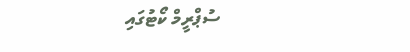ސުޕްރީމް ކޯޓުގައި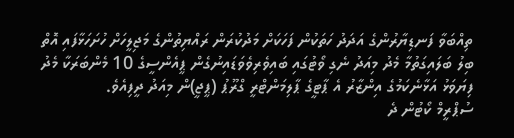ތިއްބަވާ ފަނޑިޔާރުންގެ އަދަދު ހަތަކުން ފަހަކަށް މަދުކުރަން ރައްޔިތުންގެ މަޖިލީހަށް ހުށަހަޅާފައި އޮތް ބިލު ބަލައިގަތުމާ މެދު މިއަދު ނެގި ވޯޓުގައި ބައިވެރިވެވަޑައިނުގެން ޕީއެންސީގެ 10 މެންބަރަކާ މެދު ފިޔަވަޅު އަޅާނެކަމުގެ އިންޒާރު އެ ޕާޓީގެ ޕާލިމަންޓްރީ ގްރޫޕު (ޕީޖީ)ން މިއަދު ދީފިއެވެ.
ސުޕްރީމް ކޯޓުން ދެ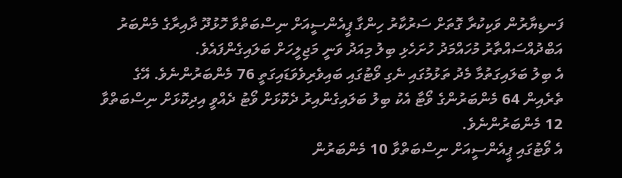ފަނޑިޔާރުން ވަކިކުރާ ގޮތަށް ސަރުކާރު ހިންގާ ޕީއެންސީއަށް ނިސްބަތްވާ ހޮޅުދޫ ދާއިރާގެ މެންބަރު އަބްދުއްސައްތާރު މުހައްމަދު ހުށަހެޅި ބިލު މިއަދު ވަނީ މަޖިލީހަށް ބަލައިގެންފައެވެ.
އެ ބިލު ބަލައިގަތުމާ މެދު ތަޅުމުގައި ނެގި ވޯޓުގައި ބައިވެރިވެވަޑައިގަތީ 76 މެންބަރުންނެވެ. އޭގެ ތެރެއިން 64 މެންބަރުންގެ ވޯޓާ އެކު ބިލު ބަލައިގެންއިރު ދެކޮޅަށް ވޯޓު ދެއްވީ އިދިކޮޅަށް ނިސްބަތްވާ 12 މެންބަރުންނެވެ.
އެ ވޯޓުގައި ޕީއެންސީއަށް ނިސްބަތްވާ 10 މެންބަރުން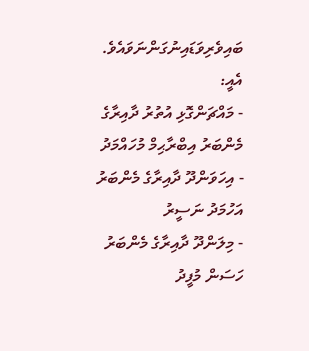ބައިވެރިވަޑައިނުގަންނަވައެވެ. އެއީ:
- މައްޗަންގޮޅި އުތުރު ދާއިރާގެ މެންބަރު އިބްރާޙިމް މުހައްމަދު
- އިހަވަންދޫ ދާއިރާގެ މެންބަރު އަހުމަދު ނަސީރު
- މިލަންދޫ ދާއިރާގެ މެންބަރު ހަސަން މުފީދު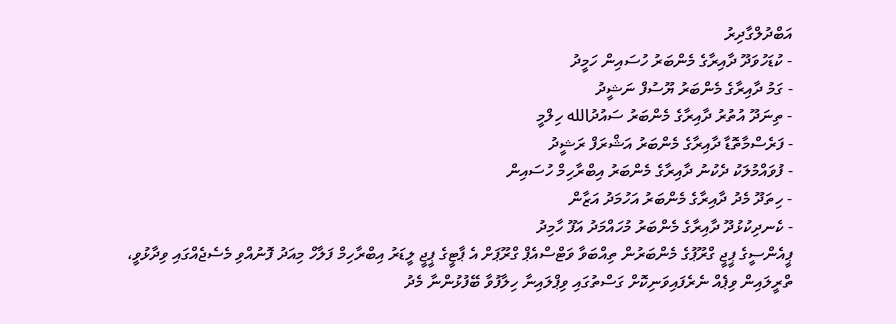އަބްދުލްގާދިރު
- ކުޑަހުވަދޫ ދާއިރާގެ މެންބަރު ހުސައިން ހަމީދު
- ގަމު ދާއިރާގެ މެންބަރު ޔޫސުފް ނަޝީދު
- ތިނަދޫ އުތުރު ދާއިރާގެ މެންބަރު ސައުދުالله ހިލްމީ
- ފަރެސްމާތޮޑާ ދާއިރާގެ މެންބަރު އަޝްރަފް ރަޝީދު
- ފުވައްމުލަކު ދެކުނު ދާއިރާގެ މެންބަރު އިބްރާހިމް ހުސައިން
- ހިތަދޫ މެދު ދާއިރާގެ މެންބަރު އަހުމަދު އަޒާން
- ކެނދިކުޅުދޫ ދާއިރާގެ މެންބަރު މުހައްމަދު އަފޫ ހާމިދު
ޕީއެންސީގެ ޕީޖީ ގްރޫޕުގެ މެންބަރުން ތިއްބަވާ ވަޓްސްއެޕް ގްރޫޕަށް އެ ޕާޓީގެ ޕީޖީ ލީޑަރު އިބްރާހިމް ފަލާހް މިއަދު ފޮނުއްވި މެސެޖެއްގައި ވިދާޅުވީ، ތްރީލައިން ވިޕެއް ނެރެފައިވަނިކޮށް ގަސްތުގައި ވިޕްލައިނާ ހިލާފުވާ ބޭފުޅުންނާ މެދު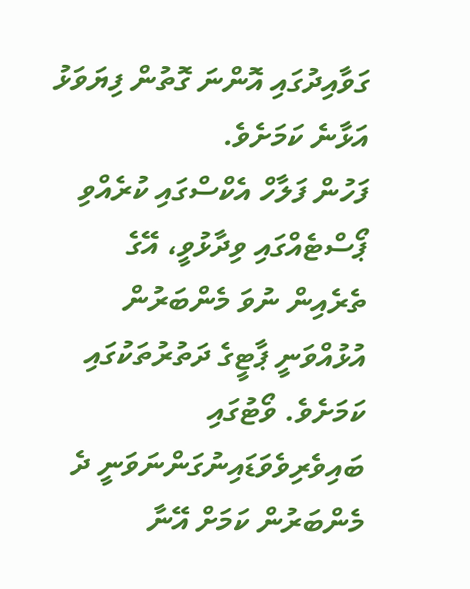ގަވާއިދުގައި އޮންނަ ގޮތުން ފިޔަވަޅު އަޅާނެ ކަމަށެވެ.
ފަހުން ފަލާހް އެކްސްގައި ކުރެއްވި ޕޯސްޓެއްގައި ވިދާޅުވީ، އޭގެ ތެރެއިން ނުވަ މެންބަރުން އުޅުއްވަނީ ޕާޓީގެ ދަތުރުތަކުގައި ކަމަށެވެ. ވޯޓުގައި ބައިވެރިވެވަޑައިނުގަންނަވަނީ ދެ މެންބަރުން ކަމަށް އޭނާ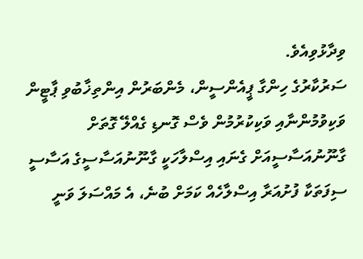ވިދާޅުވިއެވެ.
ސަރުކާރުގެ ހިންގާ ޕީއެންސީން، މެންބަރުން އިންތިޚާބުވި ޕާޓީން ވަކިވުމުންނާއި ވަކިކުރުމުން ވެސް ގޮނޑި ގެއްލޭ ގޮތަށް ގާނޫނުއަސާސީއަށް ގެނައި އިސްލާހަކީ ގާނޫނުއަސާސީގެ އަސާސީ ސިފަތަކާ ފުށުއަރާ އިސްލާހެއް ކަމަށް ބުނެ، އެ މައްސަލަ ވަނީ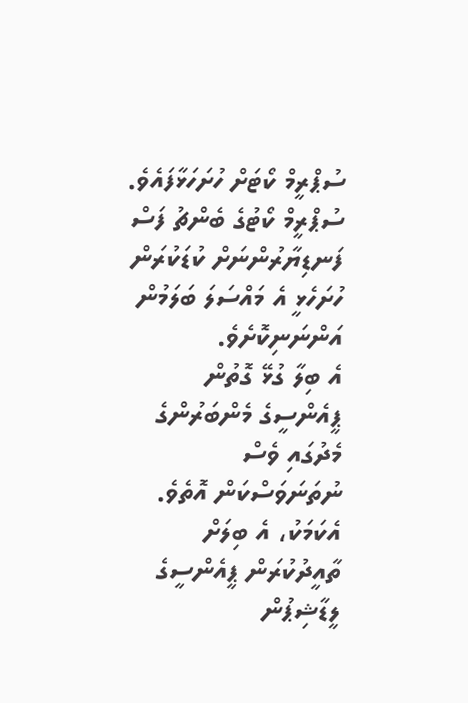ސުޕްރީމް ކޯޓަށް ހުށަހަޅާފައެވެ. ސުޕްރީމް ކޯޓުގެ ބެންޗު ފަސް ފަނޑިޔާރުންނަށް ކުޑަކުރަން ހުށަހެޅީ އެ މައްސަލަ ބަލަމުން އަންނަނިކޮށެވެ.
އެ ބިލާ ގުޅޭ ގޮތުން ޕީއެންސީގެ މެންބަރުންގެ މެދުގައި ވެސް ނުތަނަވަސްކަން އޮތެވެ.
އެކަމަކު، އެ ބިލަށް ތާއީދުކުރަން ޕީއެންސީގެ ލީޑާޝިޕުން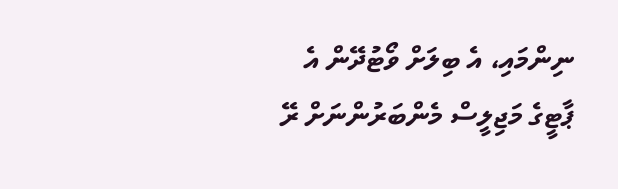ނިންމައި، އެ ބިލަށް ވޯޓުދޭން އެ ޕާޓީގެ މަޖިލީސް މެންބަރުންނަށް ރޭ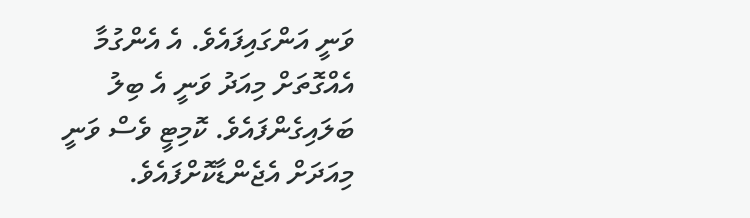ވަނީ އަންގައިފައެވެ. އެ އެންގުމާ އެއްގޮތަށް މިއަދު ވަނީ އެ ބިލު ބަލައިގެންފައެވެ. ކޮމިޓީ ވެސް ވަނީ މިއަދަށް އެޖެންޑާކޮށްފައެވެ.